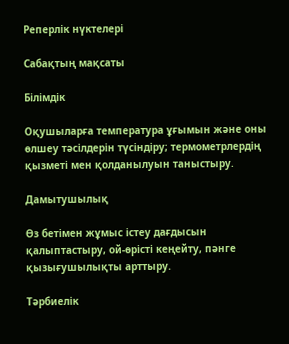Реперлік нүктелері

Сабақтың мақсаты

Білімдік

Оқушыларға температура ұғымын және оны өлшеу тәсілдерін түсіндіру; термометрлердің қызметі мен қолданылуын таныстыру.

Дамытушылық

Өз бетімен жұмыс істеу дағдысын қалыптастыру, ой-өрісті кеңейту, пәнге қызығушылықты арттыру.

Тәрбиелік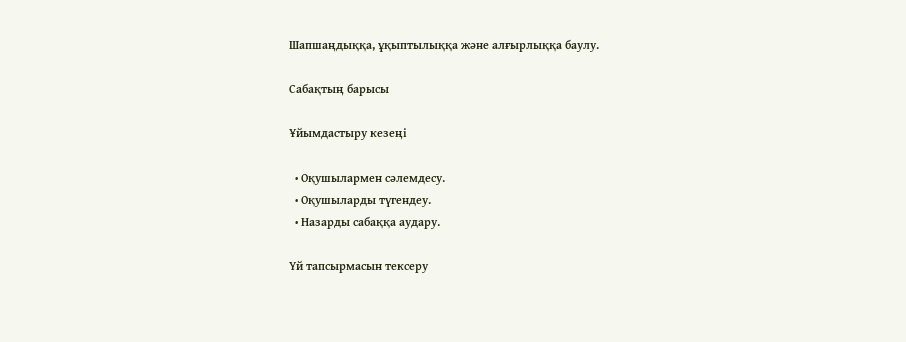Шапшаңдыққа, ұқыптылыққа және алғырлыққа баулу.

Сабақтың барысы

Ұйымдастыру кезеңі

  • Оқушылармен сәлемдесу.
  • Оқушыларды түгендеу.
  • Назарды сабаққа аудару.

Үй тапсырмасын тексеру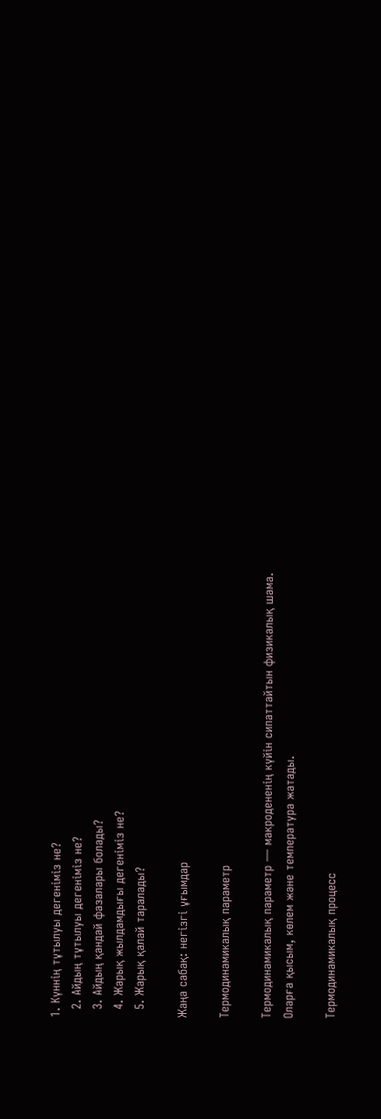1. Күннің тұтылуы дегеніміз не?
  2. Айдың тұтылуы дегеніміз не?
  3. Айдың қандай фазалары болады?
  4. Жарық жылдамдығы дегеніміз не?
  5. Жарық қалай таралады?

Жаңа сабақ: негізгі ұғымдар

Термодинамикалық параметр

Термодинамикалық параметр — макродененің күйін сипаттайтын физикалық шама. Оларға қысым, көлем және температура жатады.

Термодинамикалық процесс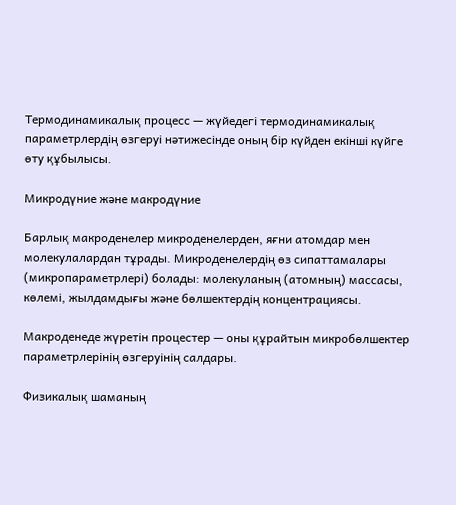Термодинамикалық процесс — жүйедегі термодинамикалық параметрлердің өзгеруі нәтижесінде оның бір күйден екінші күйге өту құбылысы.

Микродүние және макродүние

Барлық макроденелер микроденелерден, яғни атомдар мен молекулалардан тұрады. Микроденелердің өз сипаттамалары (микропараметрлері) болады: молекуланың (атомның) массасы, көлемі, жылдамдығы және бөлшектердің концентрациясы.

Макроденеде жүретін процестер — оны құрайтын микробөлшектер параметрлерінің өзгеруінің салдары.

Физикалық шаманың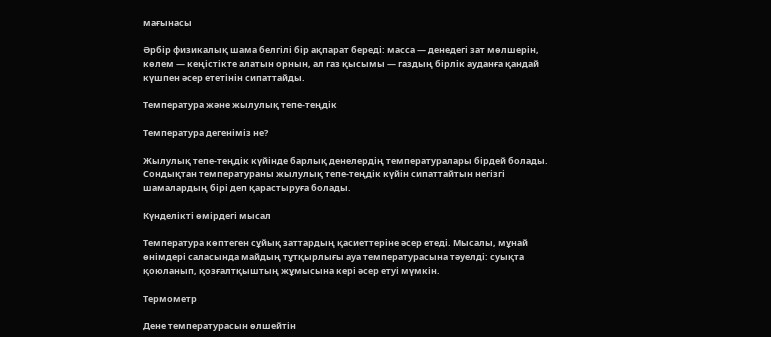мағынасы

Әрбір физикалық шама белгілі бір ақпарат береді: масса — денедегі зат мөлшерін, көлем — кеңістікте алатын орнын, ал газ қысымы — газдың бірлік ауданға қандай күшпен әсер ететінін сипаттайды.

Температура және жылулық тепе-теңдік

Температура дегеніміз не?

Жылулық тепе-теңдік күйінде барлық денелердің температуралары бірдей болады. Сондықтан температураны жылулық тепе-теңдік күйін сипаттайтын негізгі шамалардың бірі деп қарастыруға болады.

Күнделікті өмірдегі мысал

Температура көптеген сұйық заттардың қасиеттеріне әсер етеді. Мысалы, мұнай өнімдері саласында майдың тұтқырлығы ауа температурасына тәуелді: суықта қоюланып, қозғалтқыштың жұмысына кері әсер етуі мүмкін.

Термометр

Дене температурасын өлшейтін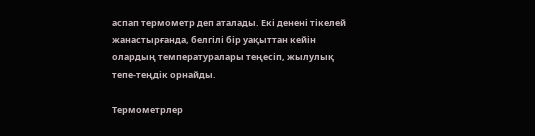аспап термометр деп аталады. Екі денені тікелей жанастырғанда, белгілі бір уақыттан кейін олардың температуралары теңесіп, жылулық тепе-теңдік орнайды.

Термометрлер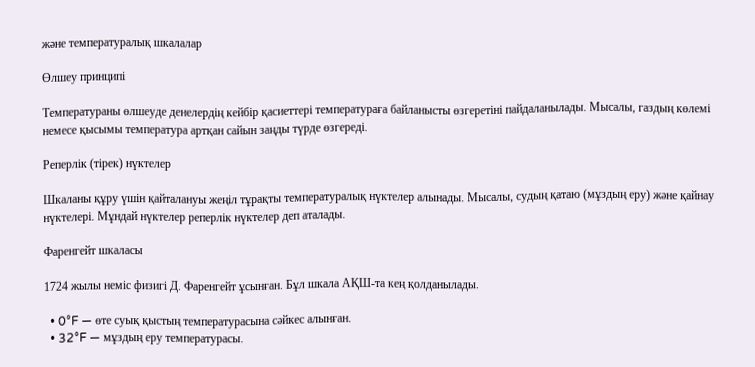және температуралық шкалалар

Өлшеу принципі

Температураны өлшеуде денелердің кейбір қасиеттері температураға байланысты өзгеретіні пайдаланылады. Мысалы, газдың көлемі немесе қысымы температура артқан сайын заңды түрде өзгереді.

Реперлік (тірек) нүктелер

Шкаланы құру үшін қайталануы жеңіл тұрақты температуралық нүктелер алынады. Мысалы, судың қатаю (мұздың еру) және қайнау нүктелері. Мұндай нүктелер реперлік нүктелер деп аталады.

Фаренгейт шкаласы

1724 жылы неміс физигі Д. Фаренгейт ұсынған. Бұл шкала АҚШ-та кең қолданылады.

  • 0°F — өте суық қыстың температурасына сәйкес алынған.
  • 32°F — мұздың еру температурасы.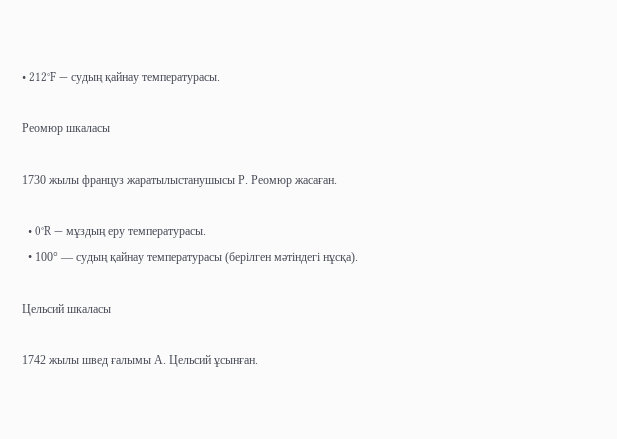• 212°F — судың қайнау температурасы.

Реомюр шкаласы

1730 жылы француз жаратылыстанушысы Р. Реомюр жасаған.

  • 0°R — мұздың еру температурасы.
  • 100° — судың қайнау температурасы (берілген мәтіндегі нұсқа).

Цельсий шкаласы

1742 жылы швед ғалымы А. Цельсий ұсынған.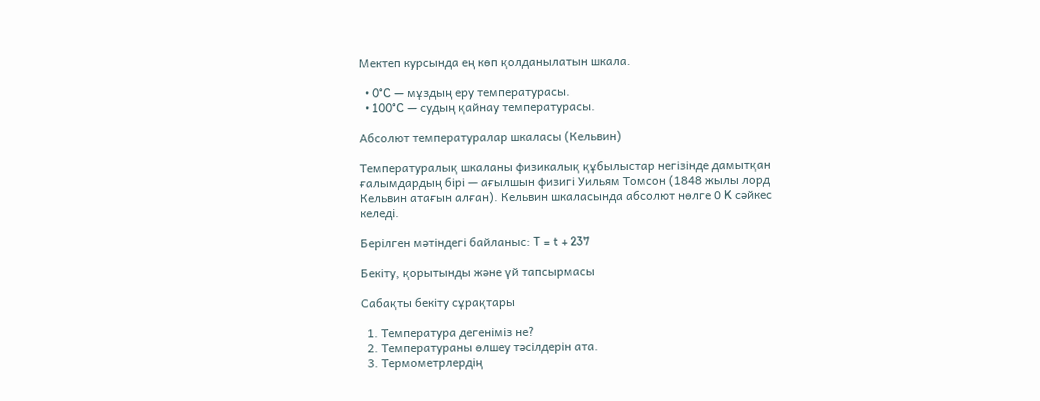Мектеп курсында ең көп қолданылатын шкала.

  • 0°C — мұздың еру температурасы.
  • 100°C — судың қайнау температурасы.

Абсолют температуралар шкаласы (Кельвин)

Температуралық шкаланы физикалық құбылыстар негізінде дамытқан ғалымдардың бірі — ағылшын физигі Уильям Томсон (1848 жылы лорд Кельвин атағын алған). Кельвин шкаласында абсолют нөлге 0 K сәйкес келеді.

Берілген мәтіндегі байланыс: T = t + 237

Бекіту, қорытынды және үй тапсырмасы

Сабақты бекіту сұрақтары

  1. Температура дегеніміз не?
  2. Температураны өлшеу тәсілдерін ата.
  3. Термометрлердің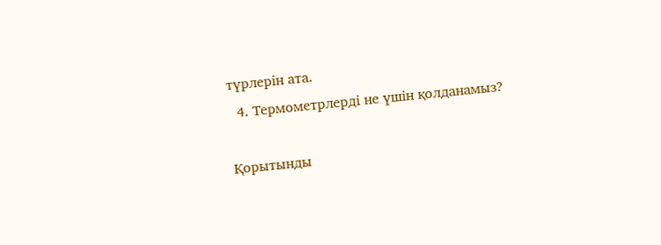түрлерін ата.
  4. Термометрлерді не үшін қолданамыз?

Қорытынды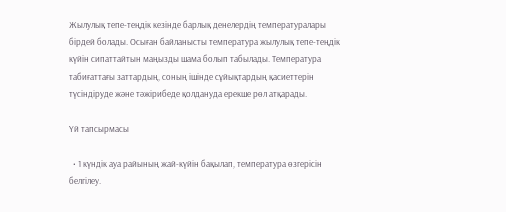Жылулық тепе-теңдік кезінде барлық денелердің температуралары бірдей болады. Осыған байланысты температура жылулық тепе-теңдік күйін сипаттайтын маңызды шама болып табылады. Температура табиғаттағы заттардың, соның ішінде сұйықтардың қасиеттерін түсіндіруде және тәжірибеде қолдануда ерекше рөл атқарады.

Үй тапсырмасы

  • 1 күндік ауа райының жай-күйін бақылап, температура өзгерісін белгілеу.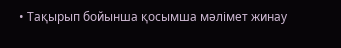• Тақырып бойынша қосымша мәлімет жинау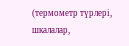(термометр түрлері, шкалалар,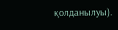қолданылуы).